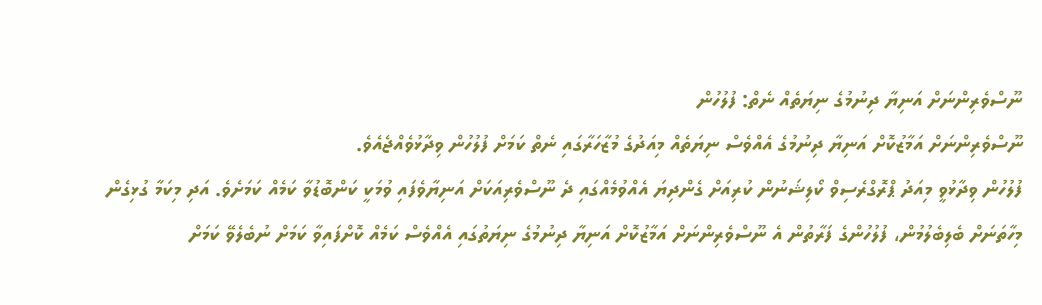ނޫސްވެރިންނަށް އަނިޔާ ދިނުމުގެ ނިޔަތެއް ނެތް: ފުލުހުން
ނޫސްވެރިންނަށް އަމާޒުކޮށް އަނިޔާ ދިނުމުގެ އެއްވެސް ނިޔަތެއް މިއަދުގެ މުޒާހަރާގައި ނެތް ކަމަށް ފުލުހުން ވިދާޅުވެއްޖެއެވެ.
ފުލުހުން ވިދާޅުވީ މިއަދު ޕްރޮގްރެސިވް ކޯލިޝަނުން ކުރިއަށް ގެންދިޔަ އެއްވުމެއްގައި ދެ ނޫސްވެރިއަކަށް އަނިޔާވެފައި ވުމަކީ ކަންބޮޑުވާ ކަމެއް ކަމަށެވެ. އަދި މިކަމާ ގުޅިގެން މިހާތަނަށް ބެލިބެލުމުން، ފުލުހުންގެ ފަރާތުން އެ ނޫސްވެރިންނަށް އަމާޒުކޮށް އަނިޔާ ދިނުމުގެ ނިޔަތުގައި އެއްވެސް ކަމެއް ކޮށްފައިވާ ކަމަށް ނުބެލެވޭ ކަމަށް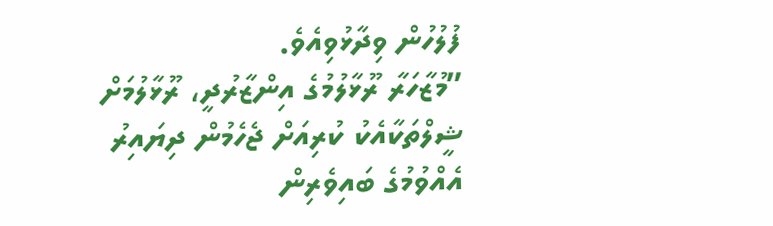ފުލުހުން ވިދާޅުވިއެވެ.
”މުޒާހަރާ ރޫޅާލުމުގެ އިންޒާރުދީ، ރޫޅާލުމަށް ޝީލްތަކާއެކު ކުރިއަށް ޖެހެމުން ދިޔައިރު އެއްވުމުގެ ބައިވެރިން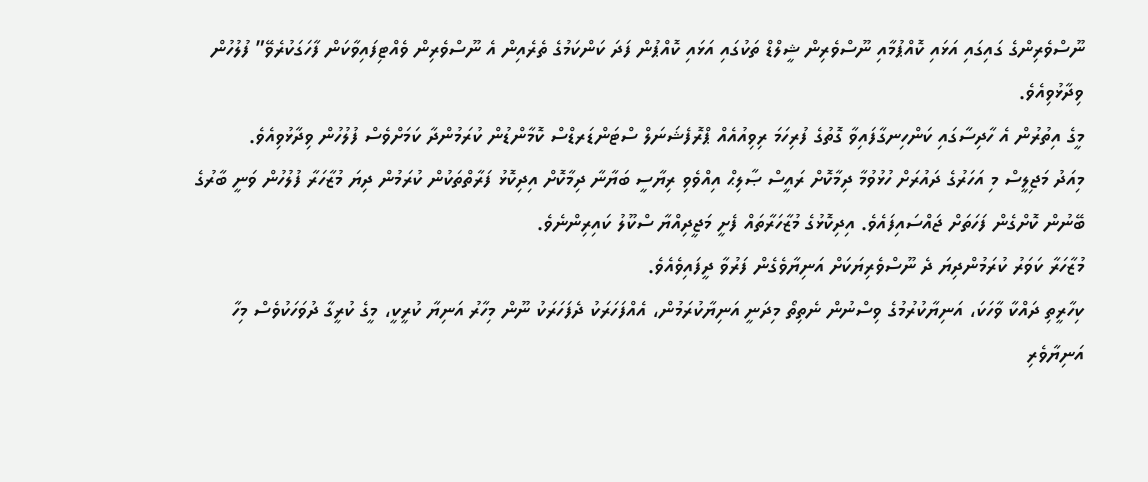ނޫސްވެރިންގެ ގައިގައި އަޅައި ކޮއްޕުމާއި ނޫސްވެރިން ޝީލްޑް ތަކުގައި އަޅައި ކޮއްޕުން ފަދަ ކަންކަމުގެ ތެރެއިން އެ ނޫސްވެރިން ވެއްޓިފައިވާކަން ފާހަގަކުރެވޭ” ފުލުހުން ވިދާޅުވިއެވެ.
މީގެ އިތުރުން އެ ހާދިސާގައި ކަންހިނގާފައިވާ ގޮތުގެ ފުރިހަމަ ރިވިއުއެއް ޕްރޮފެޝަނަލް ސްޓަންޑަރޑްސް ކޮމާންޑުން ކުރަމުންދާ ކަމަށްވެސް ފުލުހުން ވިދާޅުވިއެވެ.
މިއަދު މަޖިލީސް މި އަހަރުގެ ދައުރަށް ހުޅުވުމާ ދިމާކޮށް ރައީސް ޞާލިޙް އިއްވެވި ރިޔާސީ ބަޔާނާ ދިމާކޮށް އިދިކޮޅު ފަރާތްތަކުން ކުރަމުން ދިޔަ މުޒާހަރާ ފުލުހުން ވަނީ ބާރުގެ ބޭނުން ކޮށްގެން ފަހަތަށް ޖައްސައިފައެވެ. އިދިކޮޅުގެ މުޒާހަރާތައް ފެށީ މަޖީދިއްޔާ ސްކޫލު ކައިރިންނެވެ.
މުޒާހަރާ ކަވަރު ކުރަމުންދިޔަ ދެ ނޫސްވެރިޔަކަށް އަނިޔާވެގެން ފަރުވާ ދީފައިވެއެވެ.
ކިހާރީތި ދައްކާ ވާހަކަ، އަނިޔާކުރުމުގެ ވިސްނުން ނެތިތޯ މިދަނީ އަނިޔާކުރަމުން، އެއްފަހަރަކު ދެފަހަރަކު ނޫން މިހާރު އަނިޔާ ކުރީކީ، މީގެ ކުރީގާ ދުވަހަކުވެސް މިހާ އަނިޔާވެރި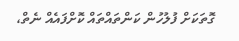ގޮތަކަށް ފުލުހުން ކަންތައްތައް ކޮށްފައެއް ނެތް،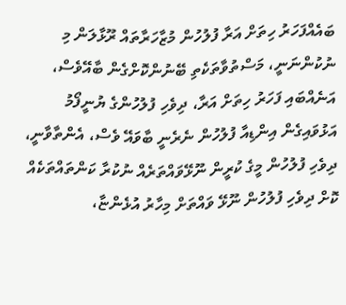ބައެއްފަހަރު ހިތަށް އަރާ ފުލުހުން މުޒާހަރާތައް ރޫޅާލަން މި ނުކުންނަނީ، މަސްތުވާތަކެތި ބޭނުންކޮށްގެން ބާއޭވެސް، އަނެއްބައި ފަހަރު ހިތަށް އަރާ، ދިވެހި ފުލުހުންގެ ޔުނީފޯމު އަޅުވައިގެން އިންޑިއާ ފުލުހުން ނެރެނީ ބާވައޭ ވެސް، އެންތާވާނީ، ދިވެހި ފުލުހުން މީގެ ކުރީން ނޫޅޭވައްތަރެއް ނުކުރާ ކަންތައްތަކެއް ކޮށް ދިވެހި ފުލުހުން ނޫޅޭ ވައްތަށް މިހާރު އުޅެންޏާ،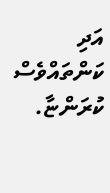އަދި ކަންތައްވެސް ކުރަންޏާ.